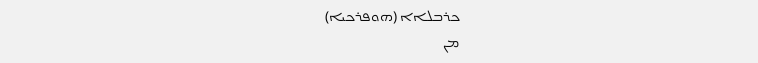ܟܪܒܠܐܐ (ܗܘܦܪܟܝܐ)
ܡܢ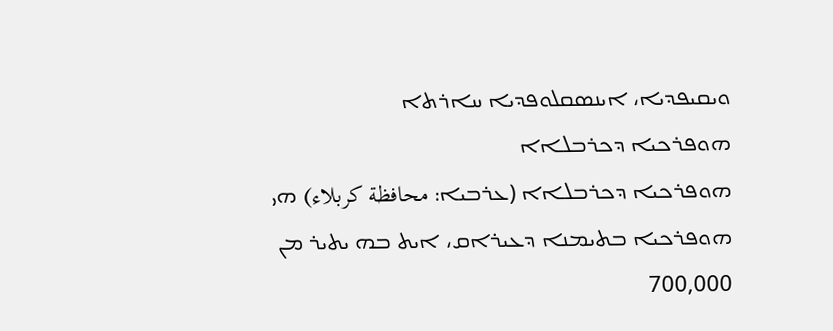ܘܝܩܝܦܕܝܐ، ܐܝܢܣܩܠܘܦܕܝܐ ܚܐܪܬܐ
ܗܘܦܪܟܝܐ ܕܟܪܒܠܐܐ
ܗܘܦܪܟܝܐ ܕܟܪܒܠܐܐ (ܥܪܒܝܐ: محافظة كربلاء) ܗܝ ܗܘܦܪܟܝܐ ܒܬܝܡܢܐ ܕܥܝܪܐܩ، ܐܝܬ ܒܗ ܝܬܝܪ ܡܢ 700,000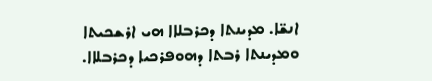ܐܢܫ̈ܐ. ܡܕܝܢܬܐ ܕܟܪܒܠܐܐ ܗܝ ܐܪܫܟܝܬܐ ܘܡܕܝܢܬܐ ܪܒܬܐ ܕܗܘܦܪܟܝܐ ܕܟܪܒܠܐܐ.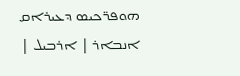ܗܘܦܪ̈ܟܝܣ ܕܥܝܪܐܩ
ܐܢܒܐܪ | ܐܪܒܝܠ |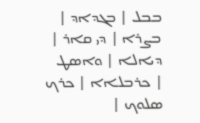ܒܒܠ | ܒܓܕܐܕ | ܒܨܪܐ | ܕܝ ܩܐܪ | ܕܝܐܠܐ | ܘܐܣܛ | ܟܪܒܠܐܐ | ܟܪܟ ܣܠܘܟ |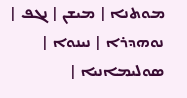ܡܘܬܢܐ | ܡܝܫܢ | ܢܓܦ | ܢܘܗܕܪܐ | ܢܝܢܘܐ | ܣܘܠܝܡܐܢܝܐ |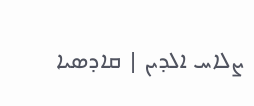ܨܠܐܚ ܐܠܕܝܢ | ܩܐܕܣܝܐ